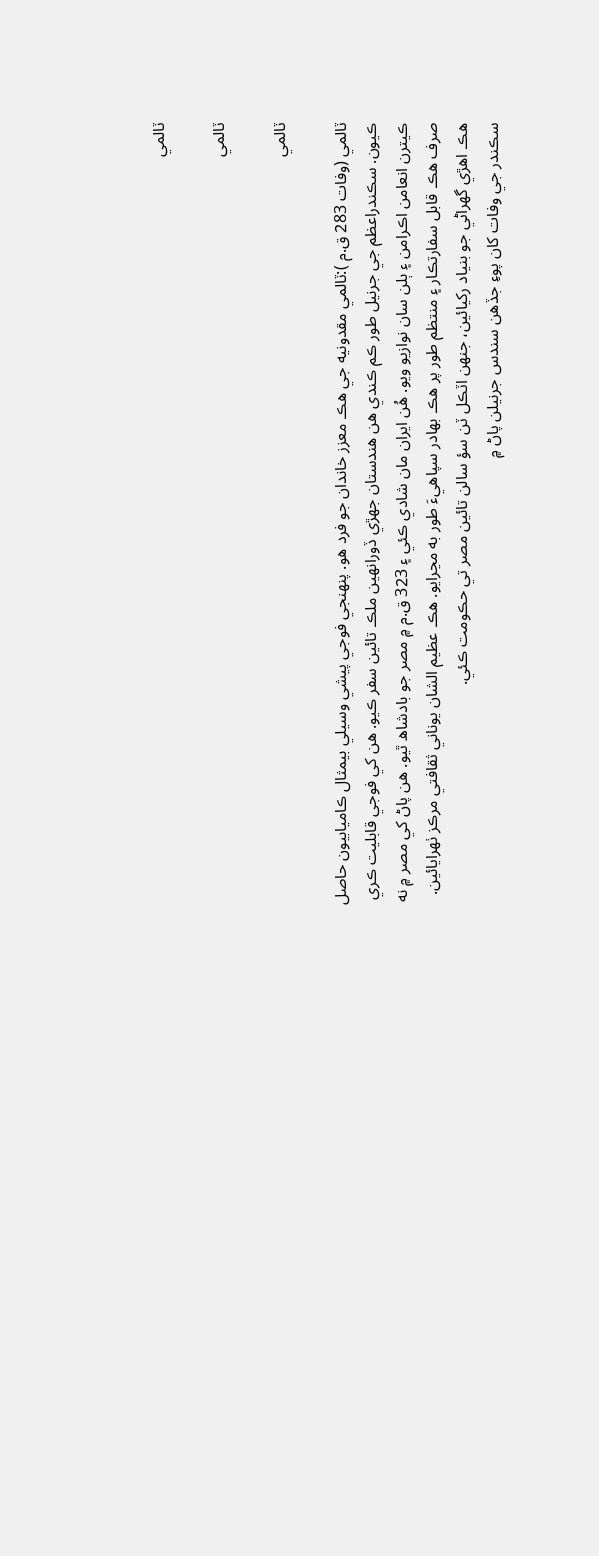ٽالمي

ٽالمي

ٽالمي

ٽالمي (وفات 283 ق.م ):ٽالمي مقدونيه جي هڪ معزز خاندان جو فرد هو. پنهنجي فوجي پيشي وسيلي بيمثال ڪاميابيون حاصل ڪيون. سڪندراعظم جي جرنيل طور ڪم ڪندي هن هندستان جهڙي ڏورانهين ملڪ تائين سفر ڪيو. هن کي فوجي قابليت ڪري ڪيترن انعامن اڪرامن ۽ ٻلن سان نوازيو ويو. هُن ايران مان شادي ڪئي ۽ 323 ق.م ۾ مصر جو بادشاھ ٿيو. هن پاڻ کي مصر ۾ نه صرف هڪ قابل سفارتڪار ۽ منتظم طور پر هڪ بهادر سپاهيءَ طور به مڃرايو. هڪ عظيم الشان يوناني ثقافتي مرڪز ٺهرايائين. هڪ اهڙي گھراڻي جو بنياد رکيائين، جنهن اٽڪل ٽن سؤ سالن تائين مصر تي حڪومت ڪئي.
سڪندر جي وفات کان پوءِ جڏهن سندس جرنيلن پاڻ ۾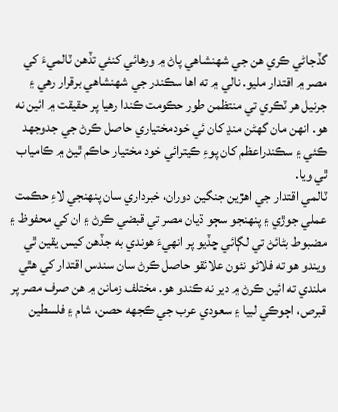گڏجاڻي ڪري هن جي شهنشاهي پاڻ ۾ ورهائي کنئي تڏهن ٽالميءَ کي مصر ۾ اقتدار مليو. نالي ۾ ته اها سڪندر جي شهنشاهي برقرار رهي ۽ جرنيل هر ٽڪري تي منتظمن طور حڪومت ڪندا رهيا پر حقيقت ۾ ائين نه هو. انهن مان گهڻن منڍ کان ئي خودمختياري حاصل ڪرڻ جي جدوجهد ڪئي ۽ سڪندراعظم کان پوءِ ڪيترائي خود مختيار حاڪم ٿيڻ ۾ ڪامياب ٿي ويا.
ٽالمي اقتدار جي اهڙين جنگين دوران، خبرداري سان پنهنجي لاءِ حڪمت عملي جوڙي ۽ پنهنجو سڄو ڌيان مصر تي قبضي ڪرڻ ۽ ان کي محفوظ ۽ مضبوط بڻائڻ تي لڳائي ڇڏيو پر انهيءَ هوندي به جڏهن کيس يقين ٿي ويندو هو ته فلاڻو نئون علائقو حاصل ڪرڻ سان سندس اقتدار کي هٿي ملندي ته ائين ڪرڻ ۾ دير نه ڪندو هو. مختلف زمانن ۾ هن صرف مصر پر قبرص، اڄوڪي لبيا ۽ سعودي عرب جي ڪجهه حصن، شام ۽ فلسطين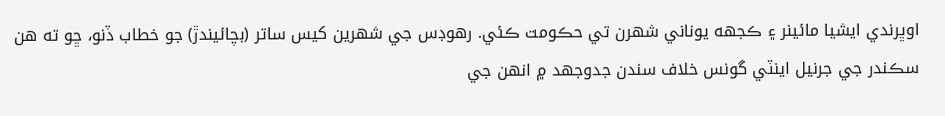اوڀرندي ايشيا مائينر ۽ ڪجهه يوناني شهرن تي حڪومت ڪئي. رهوڊس جي شهرين کيس ساتر (بچائيندڙ) جو خطاب ڏنو، ڇو ته هن سڪندر جي جرنيل اينٽي گونس خلاف سندن جدوجهد ۾ انهن جي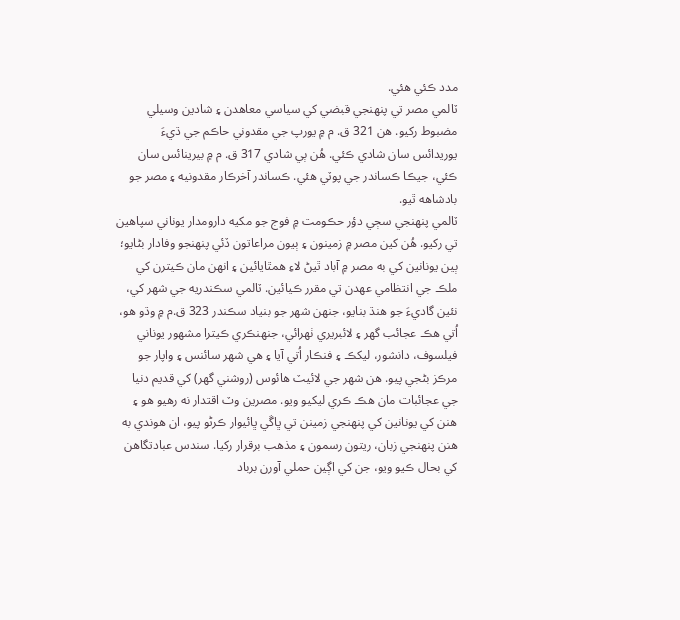مدد ڪئي هئي.
ٽالمي مصر تي پنهنجي قبضي کي سياسي معاهدن ۽ شادين وسيلي مضبوط رکيو. هن 321 ق. م ۾ يورپ جي مقدوني حاڪم جي ڌيءَ يوريدائس سان شادي ڪئي. هُن ٻي شادي 317 ق. م ۾ بيرينائس سان ڪئي، جيڪا ڪساندر جي پوٽي هئي. ڪساندر آخرڪار مقدونيه ۽ مصر جو بادشاھه ٿيو.
ٽالمي پنهنجي سڄي دؤر حڪومت ۾ فوج جو مکيه دارومدار يوناني سپاهين تي رکيو. هُن کين مصر ۾ زمينون ۽ ٻيون مراعاتون ڏئي پنهنجو وفادار بڻايو؛ ٻين يونانين کي به مصر ۾ آباد ٿيڻ لاءِ همٿايائين ۽ انهن مان ڪيترن کي ملڪ جي انتظامي عهدن تي مقرر ڪيائين. ٽالمي سڪندريه جي شهر کي، نئين گاديءَ جو هنڌ بنايو، جنهن شهر جو بنياد سڪندر 323 ق.م ۾ وڌو هو، اُتي هڪ عجائب گھر ۽ لائبريري ٺهرائي، جنهنڪري ڪيترا مشهور يوناني فيلسوف، دانشور، ليکڪ ۽ فنڪار اُتي آيا ۽ هي شهر سائنس ۽ واپار جو مرڪز بڻجي پيو. هن شهر جي لائيٽ هائوس (روشني گھر) کي قديم دنيا جي عجائبات مان هڪ ڪري ليکيو ويو. مصرين وٽ اقتدار نه رهيو هو ۽ هنن کي يونانين کي پنهنجي زمينن تي ڀاڱي ڀائيوار ڪرڻو پيو، ان هوندي به هنن پنهنجي زبان، ريتون رسمون ۽ مذهب برقرار رکيا. سندس عبادتگاهن کي بحال ڪيو ويو، جن کي اڳين حملي آورن برباد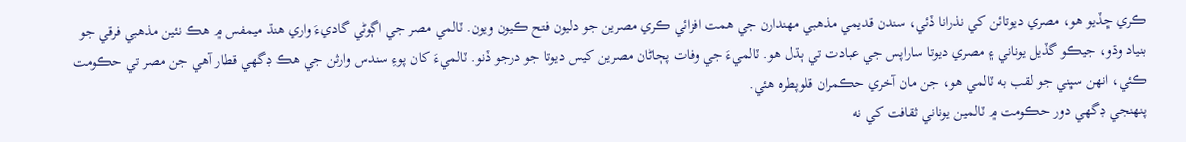ڪري ڇڏيو هو، مصري ديوتائن کي نذرانا ڏئي، سندن قديمي مذهبي مهندارن جي همت افزائي ڪري مصرين جو دليون فتح ڪيون ويون. ٽالمي مصر جي اڳوڻي گاديءَ واري هنڌ ميمفس ۾ هڪ نئين مذهبي فرقي جو بنياد وڌو، جيڪو گڏيل يوناني ۽ مصري ديوتا ساراپس جي عبادت تي ٻڌل هو. ٽالميءَ جي وفات پڄاڻان مصرين کيس ديوتا جو درجو ڏنو. ٽالميءَ کان پوءِ سندس وارثن جي هڪ ڊگھي قطار آهي جن مصر تي حڪومت ڪئي، انهن سڀني جو لقب به ٽالمي هو، جن مان آخري حڪمران قلوپطره هئي.
پنهنجي ڊگھي دور حڪومت ۾ ٽالمين يوناني ثقافت کي نه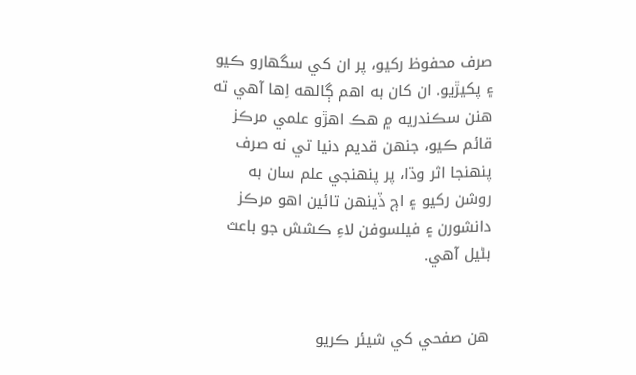صرف محفوظ رکيو، پر ان کي سگھارو ڪيو ۽ پکيڙيو. ان کان به اهم ڳالهه اِها آهي ته هنن سڪندريه ۾ هڪ اهڙو علمي مرڪز قائم ڪيو، جنهن قديم دنيا تي نه صرف پنهنجا اثر وڌا، پر پنهنجي علم سان به روشن رکيو ۽ اڄ ڏينهن تائين اهو مرڪز دانشورن ۽ فيلسوفن لاءِ ڪشش جو باعث بڻيل آهي.


هن صفحي کي شيئر ڪريو